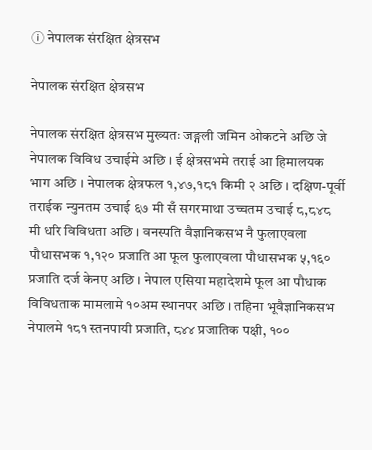ⓘ नेपालक संरक्षित क्षेत्रसभ

नेपालक संरक्षित क्षेत्रसभ

नेपालक संरक्षित क्षेत्रसभ मुख्यतः जङ्गली जमिन ओकटने अछि जे नेपालक विविध उचाईमे अछि । ई क्षेत्रसभमे तराई आ हिमालयक भाग अछि । नेपालक क्षेत्रफल १,४७,१८१ किमी २ अछि । दक्षिण-पूर्वी तराईक न्युनतम उचाई ६७ मी सँ सगरमाथा उच्चतम उचाई ८,८४८ मी धरि विविधता अछि । वनस्पति वैज्ञानिकसभ नै फुलाएवला पौधासभक १,१२० प्रजाति आ फूल फुलाएवला पौधासभक ५,१६० प्रजाति दर्ज केनए अछि । नेपाल एसिया महादेशमे फूल आ पौधाक विविधताक मामलामे १०अम स्थानपर अछि । तहिना भूवैज्ञानिकसभ नेपालमे १८१ स्तनपायी प्रजाति, ८४४ प्रजातिक पक्षी, १००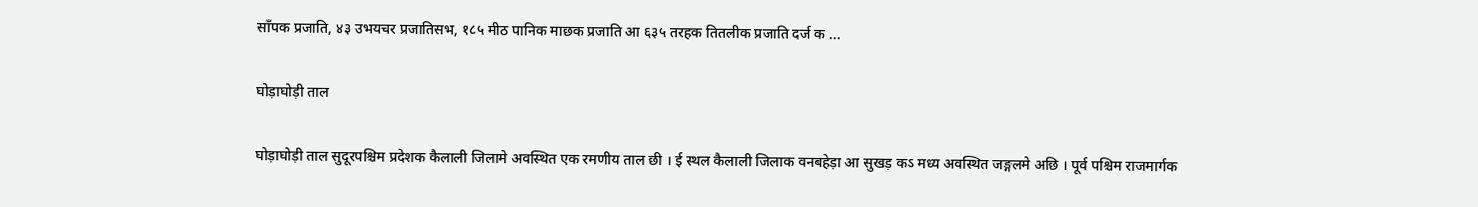साँपक प्रजाति, ४३ उभयचर प्रजातिसभ, १८५ मीठ पानिक माछक प्रजाति आ ६३५ तरहक तितलीक प्रजाति दर्ज क ...

घोड़ाघोड़ी ताल

घोड़ाघोड़ी ताल सुदूरपश्चिम प्रदेशक कैलाली जिलामे अवस्थित एक रमणीय ताल छी । ई स्थल कैलाली जिलाक वनबहेड़ा आ सुखड़ कऽ मध्य अवस्थित जङ्गलमे अछि । पूर्व पश्चिम राजमार्गक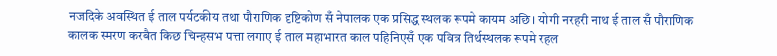नजदिके अवस्थित ई ताल पर्यटकीय तथा पौराणिक दृष्टिकोण सँ नेपालक एक प्रसिद्ध स्थलक रूपमे कायम अछि। योगी नरहरी नाथ ई ताल सँ पौराणिक कालक स्मरण करबैत किछ चिन्हसभ पत्ता लगाए ई ताल महाभारत काल पहिनिएसँ एक पवित्र तिर्थस्थलक रूपमे रहल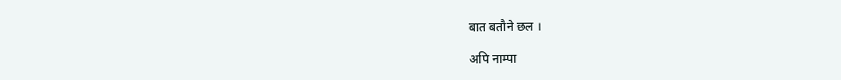बात बतौने छल ।

अपि नाम्पा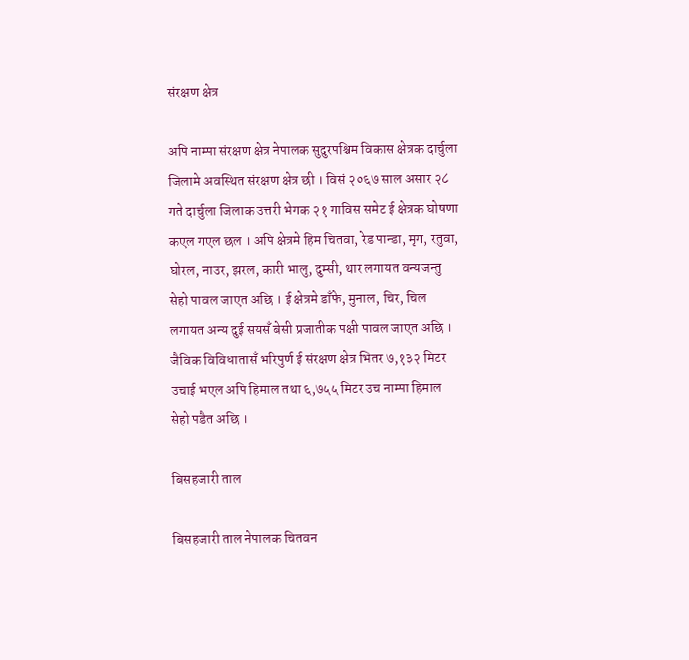संरक्षण क्षेत्र

अपि नाम्पा संरक्षण क्षेत्र नेपालक सुदुरपश्चिम विकास क्षेत्रक दार्चुला जिलामे अवस्थित संरक्षण क्षेत्र छी । विसं २०६७ साल असार २८ गते दार्चुला जिलाक उत्तरी भेगक २१ गाविस समेट ई क्षेत्रक घोषणा कएल गएल छल । अपि क्षेत्रमे हिम चितवा, रेड पान्डा, मृग, रतुवा, घोरल, नाउर, झरल, कारी भालु, दुम्सी, थार लगायत वन्यजन्तु सेहो पावल जाएत अछि । ई क्षेत्रमे डाँफे, मुनाल, चिर, चिल लगायत अन्य दुई सयसँ बेसी प्रजातीक पक्षी पावल जाएत अछि । जैविक विविधातासँ भरिपुर्ण ई संरक्षण क्षेत्र भितर ७,१३२ मिटर उचाई भएल अपि हिमाल तथा ६,७५५ मिटर उच नाम्पा हिमाल सेहो पडैत अछि ।

बिसहजारी ताल

बिसहजारी ताल नेपालक चितवन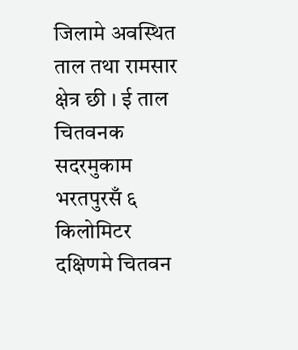जिलामे अवस्थित ताल तथा रामसार क्षेत्र छी । ई ताल चितवनक सदरमुकाम भरतपुरसँ ६ किलोमिटर दक्षिणमे चितवन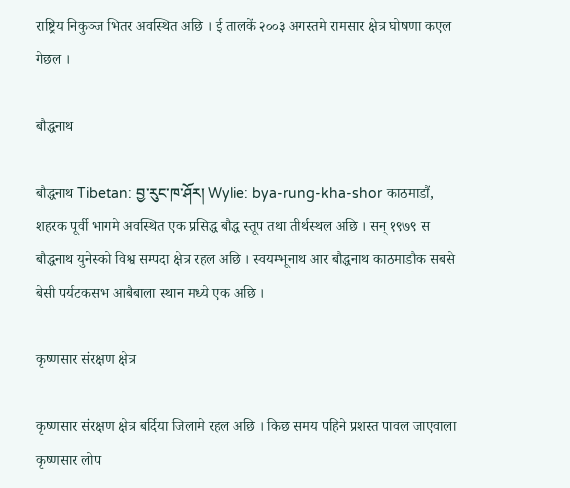राष्ट्रिय निकुञ्ज भितर अवस्थित अछि । ई तालकें २००३ अगस्तमे रामसार क्षेत्र घोषणा कएल गेछल ।

बौद्धनाथ

बौद्धनाथ Tibetan: བྱ་རུང་ཁ་ཤོར། Wylie: bya-rung-kha-shor काठमाडौं, शहरक पूर्वी भागमे अवस्थित एक प्रसिद्ध बौद्ध स्तूप तथा तीर्थस्थल अछि । सन् १९७९ स बौद्धनाथ युनेस्को विश्व सम्पदा क्षेत्र रहल अछि । स्वयम्भूनाथ आर बौद्धनाथ काठमाडौक सबसे बेसी पर्यटकसभ आबैबाला स्थान मध्ये एक अछि ।

कृष्णसार संरक्षण क्षेत्र

कृष्णसार संरक्षण क्षेत्र बर्दिया जिलामे रहल अछि । किछ समय पहिने प्रशस्त पावल जाएवाला कृष्णसार लोप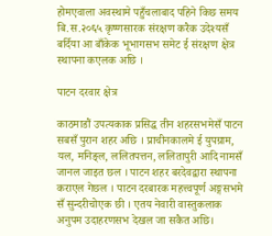होमएवाला अवस्थामे पहुँचलाबाद पहिने किछ समय बि.स.२०६५ कृष्णसारक संरक्षण करैक उदेश्यसँ बर्दिया आ बाँकेक भूभागसभ समेट ई संरक्षण क्षेत्र स्थापना कएलक अछि ।

पाटन दरवार क्षेत्र

काठमाडौं उपत्यकाक प्रसिद्ध तीन शहरसभमेसँ पाटन सबसँ पुरान शहर अछि । प्राचीनकालमे ई युपग्राम, यल, मनिङ्ल, ललितपत्तन, ललितापुरी आदि नामसँ जानल जाइत छल । पाटन शहर बरदेवद्वारा स्थापना कराएल गेछल । पाटन दरबारक महत्त्वपूर्ण अङ्गसभमे सँ सुन्दरीचोएक छी । एतय नेवारी वास्तुकलाक अनुपम उदाहरणसभ देखल जा सकैत अछि।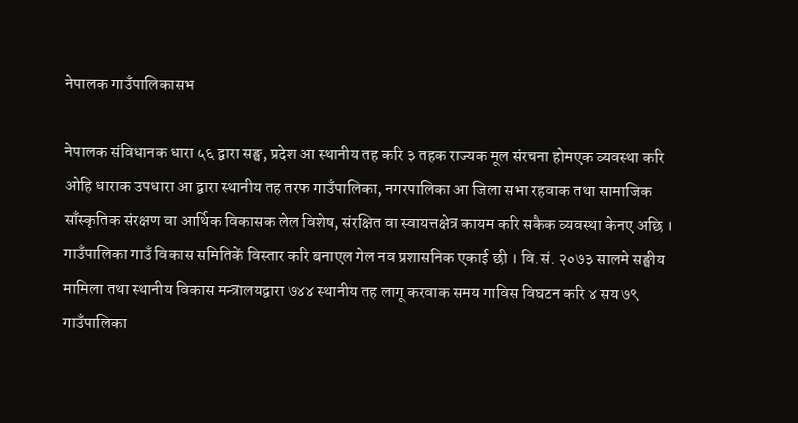नेपालक गाउँपालिकासभ

नेपालक संविधानक धारा ५६ द्वारा सङ्घ, प्रदेश आ स्थानीय तह करि ३ तहक राज्यक मूल संरचना होमएक व्यवस्था करि ओहि धाराक उपधारा आ द्वारा स्थानीय तह तरफ गाउँपालिका, नगरपालिका आ जिला सभा रहवाक तथा सामाजिक साँस्कृतिक संरक्षण वा आर्थिक विकासक लेल विशेष, संरक्षित वा स्वायत्तक्षेत्र कायम करि सकैक व्यवस्था केनए अछि । गाउँपालिका गाउँ विकास समितिकें विस्तार करि बनाएल गेल नव प्रशासनिक एकाई छी । वि.सं. २०७३ सालमे सङ्घीय मामिला तथा स्थानीय विकास मन्त्रालयद्वारा ७४४ स्थानीय तह लागू करवाक समय गाविस विघटन करि ४ सय ७९ गाउँपालिका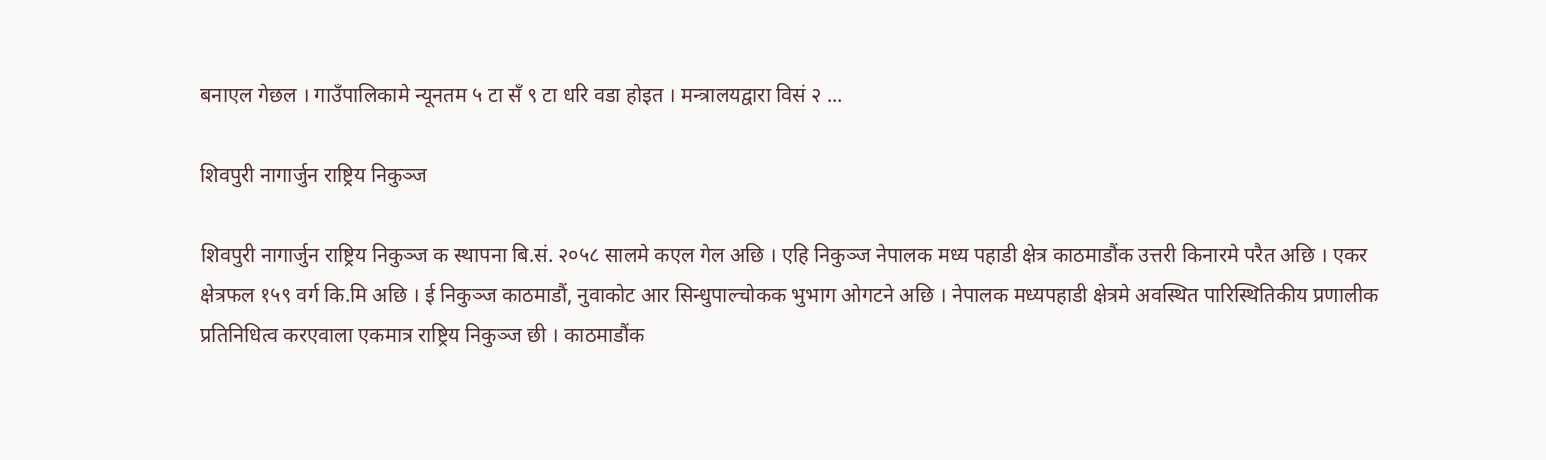बनाएल गेछल । गाउँपालिकामे न्यूनतम ५ टा सँ ९ टा धरि वडा होइत । मन्त्रालयद्वारा विसं २ ...

शिवपुरी नागार्जुन राष्ट्रिय निकुञ्ज

शिवपुरी नागार्जुन राष्ट्रिय निकुञ्ज क स्थापना बि.सं. २०५८ सालमे कएल गेल अछि । एहि निकुञ्ज नेपालक मध्य पहाडी क्षेत्र काठमाडौंक उत्तरी किनारमे परैत अछि । एकर क्षेत्रफल १५९ वर्ग कि.मि अछि । ई निकुञ्ज काठमाडौं, नुवाकोट आर सिन्धुपाल्चोकक भुभाग ओगटने अछि । नेपालक मध्यपहाडी क्षेत्रमे अवस्थित पारिस्थितिकीय प्रणालीक प्रतिनिधित्व करएवाला एकमात्र राष्ट्रिय निकुञ्ज छी । काठमाडौंक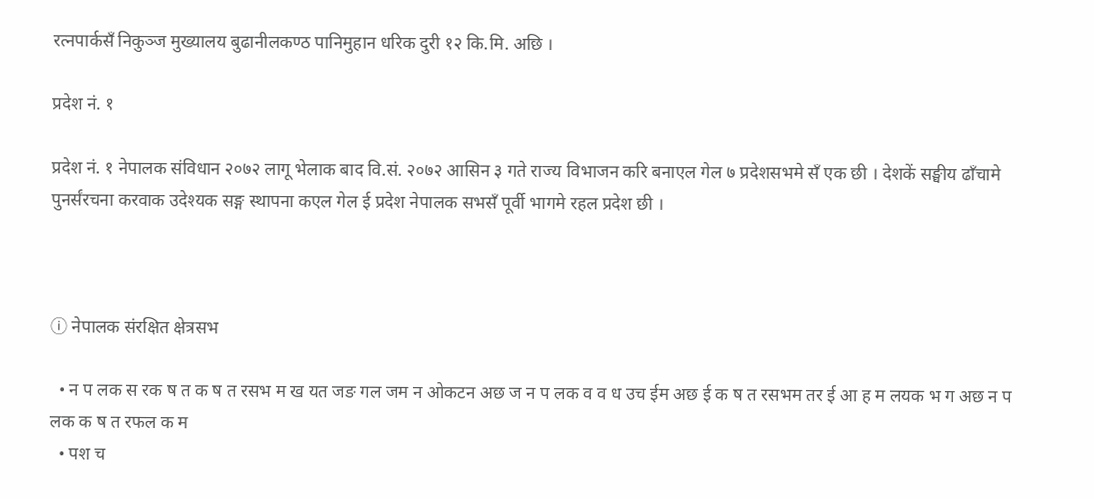रत्नपार्कसँ निकुञ्ज मुख्यालय बुढानीलकण्ठ पानिमुहान धरिक दुरी १२ कि.मि. अछि ।

प्रदेश नं. १

प्रदेश नं. १ नेपालक संविधान २०७२ लागू भेलाक बाद वि.सं. २०७२ आसिन ३ गते राज्य विभाजन करि बनाएल गेल ७ प्रदेशसभमे सँ एक छी । देशकें सङ्घीय ढाँचामे पुनर्संरचना करवाक उदेश्यक सङ्ग स्थापना कएल गेल ई प्रदेश नेपालक सभसँ पूर्वी भागमे रहल प्रदेश छी ।



ⓘ नेपालक संरक्षित क्षेत्रसभ

  • न प लक स रक ष त क ष त रसभ म ख यत जङ गल जम न ओकटन अछ ज न प लक व व ध उच ईम अछ ई क ष त रसभम तर ई आ ह म लयक भ ग अछ न प लक क ष त रफल क म
  • पश च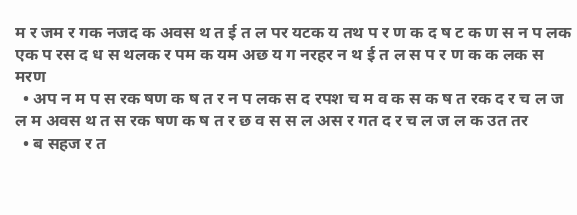म र जम र गक नजद क अवस थ त ई त ल पर यटक य तथ प र ण क द ष ट क ण स न प लक एक प रस द ध स थलक र पम क यम अछ य ग नरहर न थ ई त ल स प र ण क क लक स मरण
  • अप न म प स रक षण क ष त र न प लक स द रपश च म व क स क ष त रक द र च ल ज ल म अवस थ त स रक षण क ष त र छ व स स ल अस र गत द र च ल ज ल क उत तर
  • ब सहज र त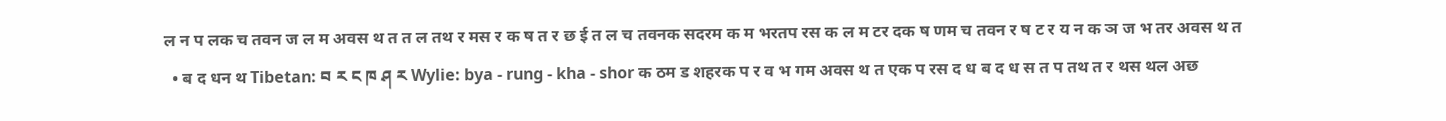ल न प लक च तवन ज ल म अवस थ त त ल तथ र मस र क ष त र छ ई त ल च तवनक सदरम क म भरतप रस क ल म टर दक ष णम च तवन र ष ट र य न क ञ ज भ तर अवस थ त
  • ब द धन थ Tibetan: བ ར ང ཁ ཤ ར Wylie: bya - rung - kha - shor क ठम ड शहरक प र व भ गम अवस थ त एक प रस द ध ब द ध स त प तथ त र थस थल अछ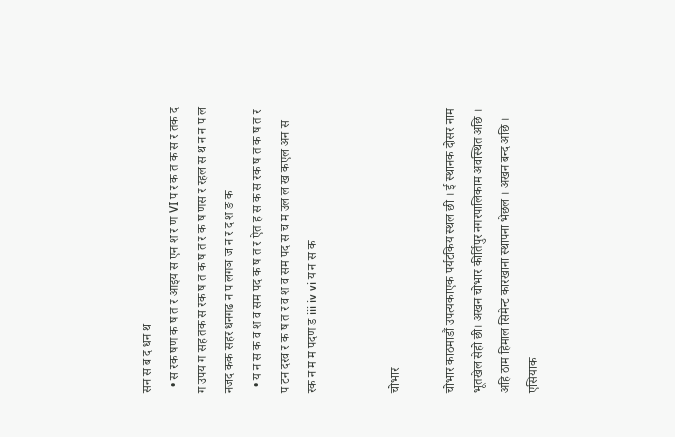सन स ब द धन थ
  • स रक षण क ष त र आइय स एन श र ण VI प र क त क स र तक द ग उपय ग सह तक स रक ष त क ष त र क ष णस र रहल स थ न न प ल नजद कक सहर धनगढ न प लगञ ज न र द श ङ क
  • य न स क व श व सम पद क ष त र ऐत ह स क स रक ष त क ष त र प टन दरव र क ष त र व श व सम पद स च म उल ल ख कएल अन स रक न म म पदण ड iii iv vi य न स क


चोभार

चोभार काठमाडौं उपत्यकाएक पर्यटकिय स्थल छी । ई स्थानक दोसर नाम भूतखेल सेहो छी। अखन चोभार कीर्तिपुर नगरपालिकाम अवस्थित अछि । अहि ठाम हिमाल सिमेन्ट कारखाना स्थापना भेछल । अखन बन्द अछि । एसियाक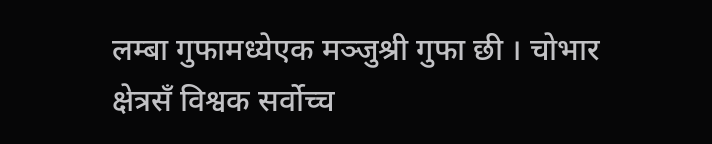लम्बा गुफामध्येएक मञ्जुश्री गुफा छी । चोभार क्षेत्रसँ विश्वक सर्वोच्च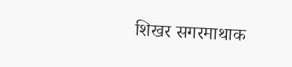शिखर सगरमाथाक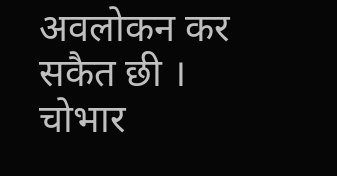अवलोकन कर सकैत छी । चोभार